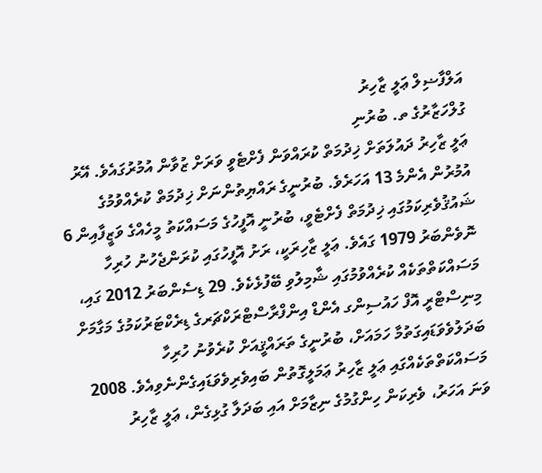އަލްފާޟިލް ޢަލީ ޒާހިރު
ގުލްހަޒާރުގެ ތ. ބުރުނި
ޢަލީ ޒާހިރު ދައުލަތަށް ޚިދުމަތް ކުރައްވަން ފެށްޓެވީ ވަރަށް ޒުވާން އުމުރުގައެވެ. އޭރު އުމުރުން އެންމެ 13 އަހަރެވެ. ބުރުނީގެ ރައްޔިތުންނަށް ޚިދުމަތް ކުރެއްވުމުގެ ޝައުޤުވެރިކަމުގައި ޚިދުމަތް ފެށްޓެވީ، ބުރުނީ އޮފީހުގެ މަސައްކަތު މީހެއްގެ ވަޒީފާއިން 6 ނޮވެންބަރު 1979 ގައެވެ. ޢަލީ ޒާހިރަކީ، ރަށު އޮފީހުގައި ކުރަންޖެހުނު ހުރިހާ މަސައްކަތްތަކެއް ކުރެއްވުމުގައި ޝާމިލުވި ބޭފުޅެކެވެ. 29 ޑިސެންބަރު 2012 ގައި، މިނިސްޓްރީ އޮފް ހައުސިންގ އެންޑް އިންފްރާސްޓްރަކްޗަރގެ ޑިރެކްޓަރުކަމުގެ މަގާމަށް ބަދަލުވެވަޑައިގަތުމާ ހަމައަށް، ބުރުނީގެ ތަރައްޤީއަށް ކުރެވުނު ހުރިހާ މަސައްކަތްތަކެއްގައި ޢަލީ ޒާހިރު ޢަމަލީގޮތުން ބައިވެރިވެވަޑައިގެންނެވިއެވެ. 2008 ވަނަ އަހަރު، ވެރިކަން ހިންގުމުގެ ނިޒާމަށް އައި ބަދަލާ ގުޅިގެން، ޢަލީ ޒާހިރު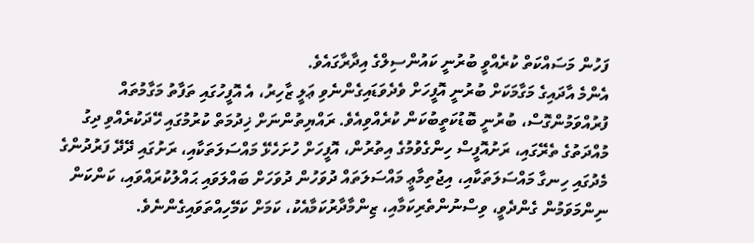ފަހުން މަސައްކަތް ކުރެއްވީ ބުރުނީ ކައުންސިލްގެ އިދާރާގައެވެ.
އެންމެ އާދައިގެ މަގާމަކަށް ބުރުނީ އޮފީހަށް ވެދެވަޑައިގެންނެވި ޢަލީ ޒާހިރު، އެ އޮފީހުގައި ތަފާތު މަގާމުތައް ފުރުއްވަމުންގޮސް، ބުރުނީ ބޮޑުކަތީބުކަން ކުރެއްވިއެވެ. ރައްޔިތުންނަށް ޚިދުމަތް ކުރުމުގައި ހޭދަކުރެއްވި ދިގު މުއްދަތުގެ ތެރޭގައި، ރަށުއޮފީސް ހިންގެވުމުގެ އިތުރުން، އޮފީހަށް ހުށަހެޅޭ މައްސަލަތަކާއި، ރަށުގައި ދޭދޭ ފަރުދުންގެ މެދުގައި ހިނގާ މައްސަލަތަކާއި، އިޖުތިމާޢީ މައްސަލަތައް ދުވަހުން ދުވަހަށް ބައްލަވައި ޙައްލުކުރައްވައި، ކަންކަން ނިންމަވަމުން ގެންދެވީ، ވިސްނުންތެރިކަމާއި، ޒިންމާދާރުކަމާއެކު، ކަމަށް ކަމޭހިއްތަވައިގެންނެވެ.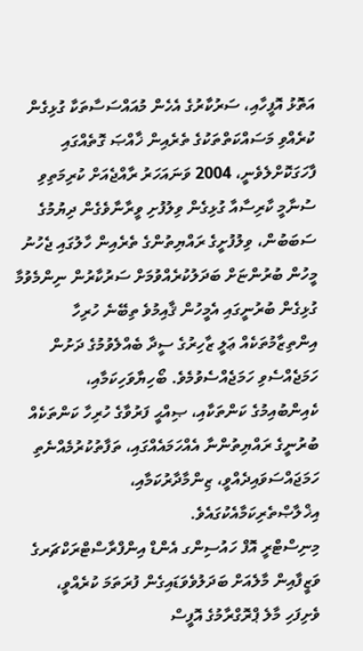އަތޮޅު އޮފީހާއި، ސަރުކާރުގެ އެހެން މުއައްސަސާތަކާ ގުޅިގެން ކުރެއްވި މަސައްކަތްތަކުގެ ތެރެއިން ޚާއްޞަ ގޮތެއްގައި ފާހަގަކޮށްލެވެނީ، 2004 ވަނައަހަރު ރާއްޖެއަށް ކުރިމަތިވި ސުނާމީ ކާރިސާއާ ގުޅިގެން ވިލުފުށި ވީރާނާވެގެން ދިޔުމުގެ ސަބަބުން، ވިލުފުށީގެ ރައްޔިތުންގެ ތެރެއިން ހާލުގައި ޖެހުނު މީހުން ބުރުންޏަށް ބަދަލުކުރެއްވުމަށް ސަރުކާރުން ނިންމެވުމާ ގުޅިގެން ބުރުނީގައި އެމީހުން ޤާއިމުވެ ތިބޭނެ ހުރިހާ އިންތިޒާމުތަކެއް ޢަލީ ޒާހިރުގެ ސީދާ ބެއްލެވުމުގެ ދަށުން ހަމަޖެއްސެވި ހަމަޖެއްސެވުމެވެ. ބޯހިޔާވަހިކަމާއި، ކެއިންބުއިމުގެ ކަންތަކާއި، ޞިއްޙީ ފަރުވާގެ ހުރިހާ ކަންތަކެއް ބުރުނީގެ ރައްޔިތުންނާ އެއްހަމައެއްގައި، ތަފާތުކުރުމެއްނެތި ހަމަޖައްސަވައިދެއްވީ، ޒިންމާދާރުކަމާއި، އިޚްލާޞްތެރިކަމާއެކުގައެވެ.
މިނިސްޓްރީ އޮފް ހައުސިންގ އެންޑް އިންފްރާސްޓްރަކްޗަރގެ ވަޒީފާއިން މާލެއަށް ބަދަލުވެވަޑައިގެން ފުރަތަމަ ކުރެއްވީ، ވެށިފަހި މާލެ ޕްރޮގްރާމުގެ އޮފީސް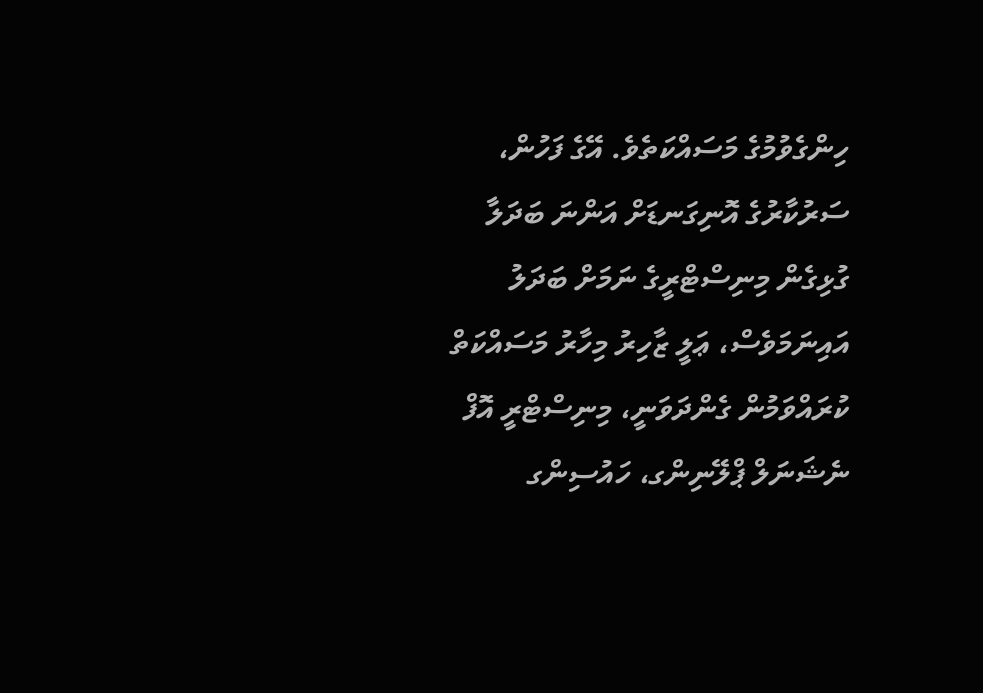ހިންގެވުމުގެ މަސައްކަތެވެ. އޭގެ ފަހުން، ސަރުކާރުގެ އޮނިގަނޑަށް އަންނަ ބަދަލާ ގުޅިގެން މިނިސްޓްރީގެ ނަމަށް ބަދަލު އައިނަމަވެސް، ޢަލީ ޒާހިރު މިހާރު މަސައްކަތް ކުރައްވަމުން ގެންދަވަނީ، މިނިސްޓްރީ އޮފް ނެޝަނަލް ޕްލޭނިންގ، ހައުސިންގ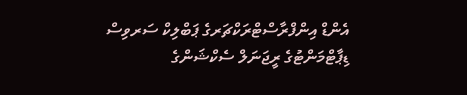އެންޑް އިންފްރާސްޓްރަކްޗަރގެ ޕަބްލިކް ސަރވިސް ޑިޕާޓްމަންޓުގެ ރީޖަނަލް ސެކްޝަންގެ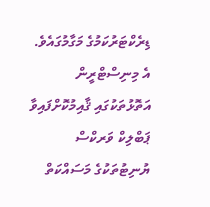ޑިރެކްޓަރުކަމުގެ މަގާމުގައެވެ. އެ މިނިސްޓްރީން އަތޮޅުތަކުގައި ޤާއިމުކޮށްފައިވާ ޕަބްލިކް ވަރކްސް ޔުނިޓުތަކުގެ މަސައްކަތް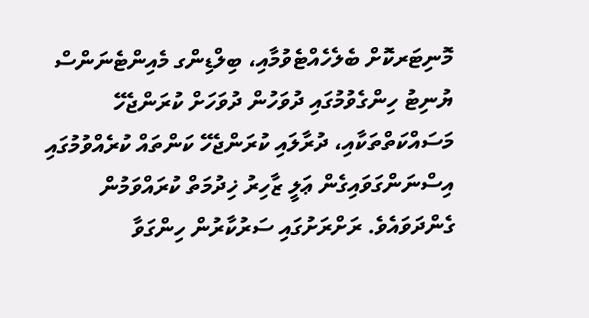މޮނިޓަރކޮށް ބެލެހެއްޓެވުމާއި، ބިލްޑިންގ މެއިންޓެނަންސް ޔުނިޓު ހިންގެވުމުގައި ދުވަހުން ދުވަހަށް ކުރަންޖެހޭ މަސައްކަތްތަކާއި، ދުރާލައި ކުރަންޖެހޭ ކަންތައް ކުރެއްވުމުގައި އިސްނަންގަވައިގެން ޢަލީ ޒާހިރު ޚިދުމަތް ކުރައްވަމުން ގެންދަވައެވެ. ރަށްރަށުގައި ސަރުކާރުން ހިންގަވާ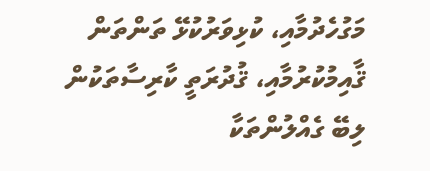މަގުހެދުމާއި، ކުޅިވަރުކުޅޭ ތަންތަން ޤާއިމުކުރުމާއި، ޤުދުރަތީ ކާރިސާތަކުން ލިބޭ ގެއްލުންތަކާ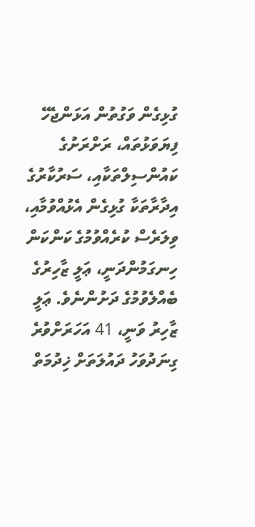ގުޅިގެން ވަގުތުން އަޅަންޖެހޭ ފިޔަވަޅުތައް، ރަށްރަށުގެ ކައުންސިލްތަކާއި، ސަރުކާރުގެ އިދާރާތަކާ ގުޅިގެން އެޅުއްވުމާއި، ވިލަރެސް ކުރެއްވުމުގެ ކަންކަން ހިނގަމުންދަނީ، ޢަލީ ޒާހިރުގެ ބެއްލެވުމުގެ ދަށުންނެވެ. ޢަލީ ޒާހިރު ވަނީ، 41 އަހަރަށްވުރެ ގިނަދުވަހު ދައުލަތަށް ޚިދުމަތް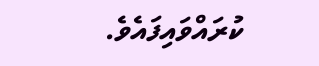ކުރައްވައިފައެވެ.